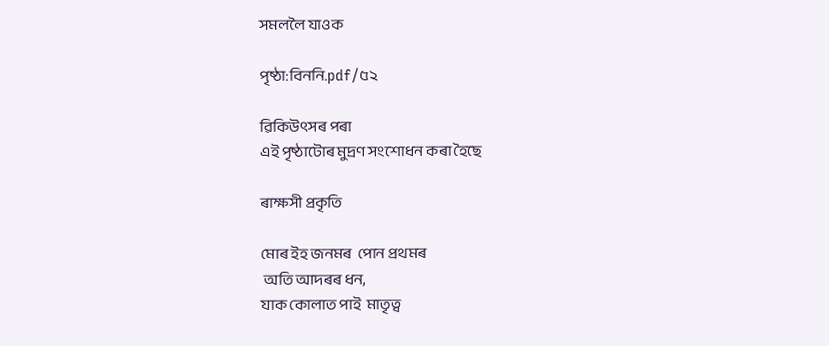সমললৈ যাওক

পৃষ্ঠা:বিননি.pdf/৫২

ৱিকিউৎসৰ পৰা
এই পৃষ্ঠাটোৰ মুদ্ৰণ সংশোধন কৰা হৈছে

ৰাক্ষসী প্ৰকৃতি

মোৰ ইহ জনমৰ  পোন প্ৰথমৰ
 অতি আদৰৰ ধন,
যাক কোলাত পাই  মাতৃত্ব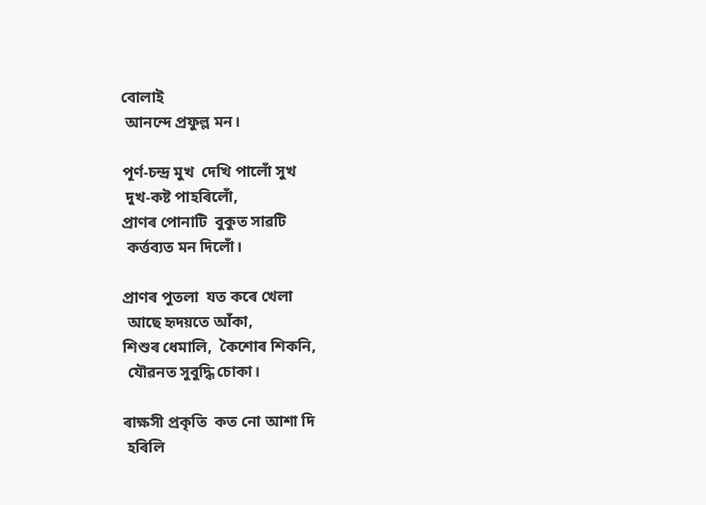বোলাই
 আনন্দে প্ৰফুল্ল মন।

পূৰ্ণ-চন্দ্ৰ মুখ  দেখি পালোঁ সুখ
 দুখ-কষ্ট পাহৰিলোঁ,
প্ৰাণৰ পোনাটি  বুকুত সাৱটি
 কৰ্ত্তব্যত মন দিলোঁ।

প্ৰাণৰ পুতলা  যত কৰে খেলা
 আছে হৃদয়তে আঁকা,
শিশুৰ ধেমালি,  কৈশোৰ শিকনি,
 যৌৱনত সুবুদ্ধি চোকা।

ৰাক্ষসী প্ৰকৃতি  কত নো আশা দি
 হৰিলি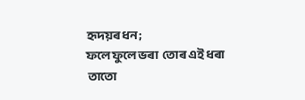হৃদয়ৰ ধন;
ফলে ফুলে ভৰা  তোৰ এই ধৰা
 তাতো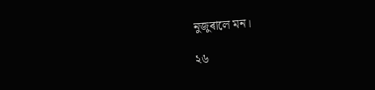নুজুৰালে মন।

২৬